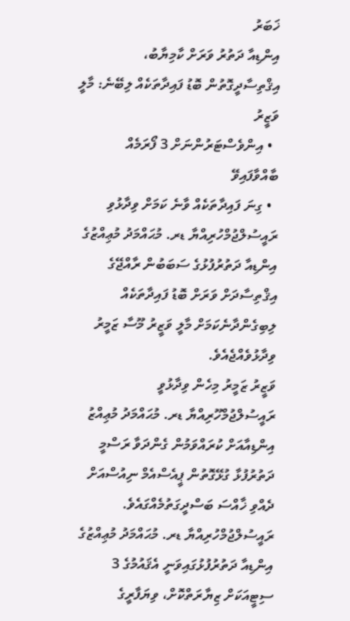ޚަބަރު
އިންޑިއާ ދަތުރު ވަރަށް ކާމިޔާބު، އިޤްތިސާދީގޮތުން ބޮޑު ފައިދާތަކެއް ލިބޭނެ: މާލީ ވަޒީރު
  • އިންވެސްޓަރުންނަށް 3 ފޯރަމެއް ބާއްވާފައިވޭ
  • ގިނަ ފައިދާތަކެއް ވާނެ ކަމަށް ވިދާޅުވި
ރައީސުލްޖުމްހުރިއްޔާ ޑރ. މުޙައްމަދު މުޢިއްޒުގެ އިންޑިއާ ދަތުރުފުޅުގެ ސަބަބުން ރާއްޖޭގެ އިޤްތިސާދަށް ވަރަށް ބޮޑު ފައިދާތަކެއް ލިބިގެންދާނެކަމަށް މާލީ ވަޒީރު މޫސާ ޒަމީރު ވިދާޅުވެއްޖެއެވެ.
ވަޒީރު ޒަމީރު މިހެން ވިދާޅުވީ ރައީސުލްޖުމްހޫރިއްޔާ ޑރ. މުޙައްމަދު މުޢިއްޒު އިންޑިއާއަށް ކުރައްވަމުން ގެންދަވާ ރަސްމީ ދަތުރުފުޅާ ގުޅޭގޮތުން ޕީއެސްއެމް ނިއުސްއަށް ދެއްވި ޚާއްސަ ބަސްދީގަތުމެއްގައެވެ.
ރައީސުލްޖުމްހުރިއްޔާ ޑރ. މުޙައްމަދު މުޢިއްޒުގެ އިންޑިއާ ދަތުރުފުޅުގައިވަނީ އެޤައުމުގެ 3 ސިޓީއަކަށް ޒިޔާރަތްކޮށް، ވިޔަފާރީގެ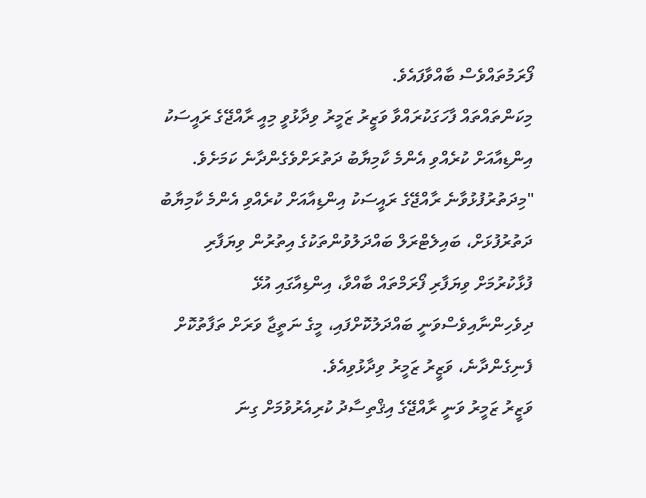ފޯރަމުތައްވެސް ބާއްވާފައެވެ.
މިކަންތައްތައް ފާހަގަކުރައްވާ ވަޒީރު ޒަމީރު ވިދާޅުވީ މިއީ ރާއްޖޭގެ ރައީސަކު އިންޑިއާއަށް ކުރެއްވި އެންމެ ކާމިޔާބު ދަތުރަށްވެގެންދާނެ ކަމަށެވެ.
"މިދަތުރުފުޅުވާނެ ރާއްޖޭގެ ރައީސަކު އިންޑިއާއަށް ކުރެއްވި އެންމެ ކާމިޔާބު ދަތުރުފުޅަށް، ބައިލެޓްރަލް ބައްދަލުވުންތަކުގެ އިތުރުން ވިޔަފާރި ފުޅާކުރުމަށް ވިޔަފާރި ފޯރަމްތައް ބާއްވާ، އިންޑިއާގައި އުޅޭ ދިވެހިންނާއިވެސްވަނީ ބައްދަލުކޮށްފައި، މީގެ ނަތީޖާ ވަރަށް ތަފާތުކޮށް ފެނިގެންދާނެ، ވަޒީރު ޒަމީރު ވިދާޅުވިއެވެ.
ވަޒީރު ޒަމީރު ވަނީ ރާއްޖޭގެ އިޤްތިސާދު ކުރިއެރުވުމަށް ގިނަ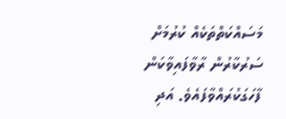މަސައްކަތްތަކެއް ކުރުމަށް ސަރުކާރުން ރާވާފައިވާކަން ފާހަގަކުރައްވާފައެވެ. އަދި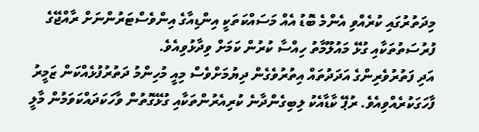މިދަތުރުގައި ކުރެއްވި އެންމެ ބޮޑު އެއް މަސައްކަތަކީ އިންޑިއާގެ އިންވެސްޓަރުންނަށް ރާއްޖޭގެ ފުރުސަތުތަކާއި ގުޅޭ މައުލޫމާތު ހިއްސާ ކުރުން ކަމަށް ވިދާޅުވިއެވެ.
އަދި ފަތުރުވެރިންގެ އަދަދުތައް އިތުރުވެގެން ދިޔުމަށްވެސް މިއީ މުހިންމު ދަތުރުފުޅެއްކަން ޒަމީރު ފާހަގަކުރެއްވިއެވެ. ރުޕޭ ކާޑާއެކު ލިބިގެންދާނެ ކުރިއެރުންތަކާއި ގުޅޭގޮތުން ވާހަކަދައްކަވަމުން މާލީ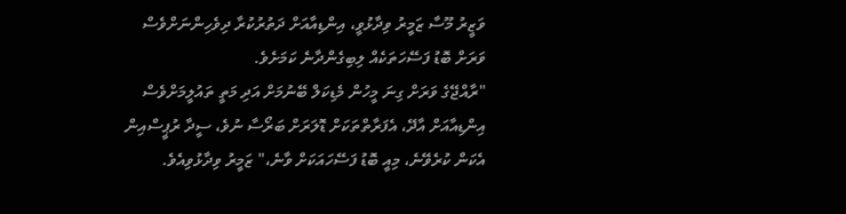ވަޒީރު މޫސާ ޒަމީރު ވިދާޅުވީ، އިންޑިއާއަށް ދަތުރުކުރާ ދިވެހިންނަށްވެސް ވަރަށް ބޮޑު ފަސޭހަތަކެއް ލިބިގެންދާނެ ކަމަށެވެ.
"ރާއްޖޭގެ ވަރަށް ގިނަ މީހުން މެޑިކަލް ބޭނުމަށް އަދި މަތީ ތައުލީމަށްވެސް އިންޑިއާއަށް އާދޭ، އެފަރާތްތަކަށް ޑޮލަރަށް ބަރޯސާ ނުވެ، ސީދާ ރުޕީސްއިން އެކަން ކުރެވޭނެ، މިއީ ބޮޑު ފަސޭހައަކަށް ވާނެ،" ޒަމީރު ވިދާޅުވިއެވެ.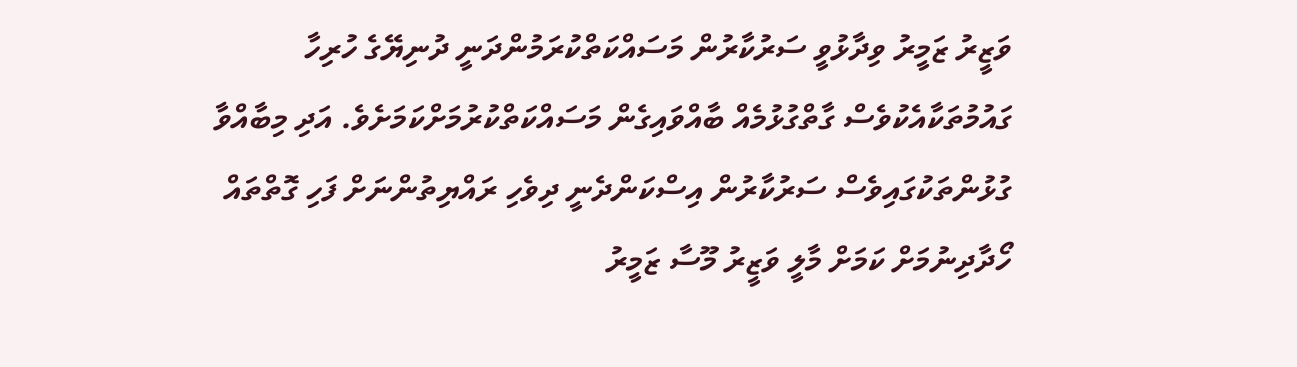ވަޒީރު ޒަމީރު ވިދާޅުވީ ސަރުކާރުން މަސައްކަތްކުރަމުންދަނީ ދުނިޔޭގެ ހުރިހާ ގައުމުތަކާއެކުވެސް ގާތްގުޅުމެއް ބާއްވައިގެން މަސައްކަތްކުރުމަށްކަމަށެވެ. އަދި މިބާއްވާ ގުޅުންތަކުގައިވެސް ސަރުކާރުން އިސްކަންދެނީ ދިވެހި ރައްޔިތުންނަށް ފަހި ގޮތްތައް ހޯދާދިނުމަށް ކަމަށް މާލީ ވަޒީރު މޫސާ ޒަމީރު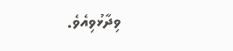ވިދާޅުވިއެވެ.